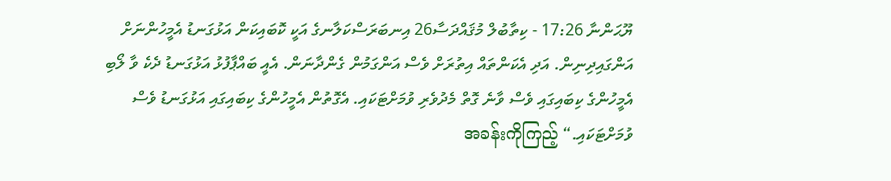ޔޫޙަންނާ 17:26 - ކިތާބުލް މުޤައްދަސާ26 އިނބަރަސްކަލާނގެ އަކީ ކޮބައިކަން އަޅުގަނޑު އެމީހުންނަށް އަންގައިދިނިން. އަދި އެކަންތައް އިތުރަށް ވެސް އަންގަމުން ގެންދާނަން. އެއީ ބައްޕާފުޅު އަޅުގަނޑު ދެކެ ވާ ލޯބި އެމީހުންގެ ކިބައިގައި ވެސް ވާނެ ގޮތް މެދުވެރި ވުމަށްޓަކައި. އެގޮތުން އެމީހުންގެ ކިބައިގައި އަޅުގަނޑު ވެސް ވުމަށްޓަކައި.“ အခန်းကိုကြည့်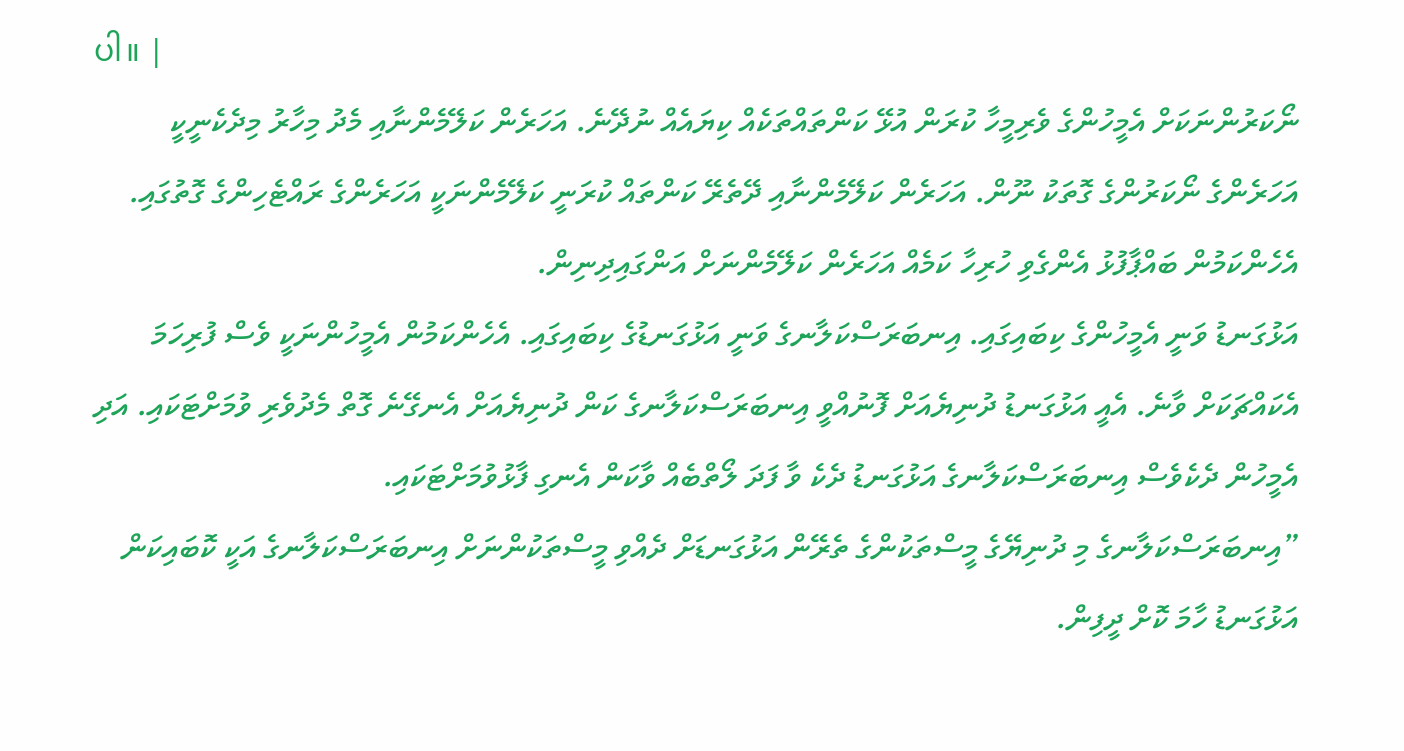ပါ။ |
ނޯކަރުންނަކަށް އެމީހުންގެ ވެރިމީހާ ކުރަން އުޅޭ ކަންތައްތަކެއް ކިޔައެއް ނުދޭނެ. އަހަރެން ކަލޭމެންނާއި މެދު މިހާރު މިދެކެނީކީ އަހަރެންގެ ނޯކަރުންގެ ގޮތަކު ނޫން. އަހަރެން ކަލޭމެންނާއި ދޭތެރޭ ކަންތައް ކުރަނީ ކަލޭމެންނަކީ އަހަރެންގެ ރައްޓެހިންގެ ގޮތުގައި. އެހެންކަމުން ބައްޕާފުޅު އެންގެވި ހުރިހާ ކަމެއް އަހަރެން ކަލޭމެންނަށް އަންގައިދިނިން.
އަޅުގަނޑު ވަނީ އެމީހުންގެ ކިބައިގައި. އިނބަރަސްކަލާނގެ ވަނީ އަޅުގަނޑުގެ ކިބައިގައި. އެހެންކަމުން އެމީހުންނަކީ ވެސް ފުރިހަމަ އެކައްޗަކަށް ވާނެ. އެއީ އަޅުގަނޑު ދުނިޔެއަށް ފޮނުއްވީ އިނބަރަސްކަލާނގެ ކަން ދުނިޔެއަށް އެނގޭނެ ގޮތް މެދުވެރި ވުމަށްޓަކައި. އަދި އެމީހުން ދެކެވެސް އިނބަރަސްކަލާނގެ އަޅުގަނޑު ދެކެ ވާ ފަދަ ލޯތްބެއް ވާކަން އެނގި ފާޅުވުމަށްޓަކައި.
”އިނބަރަސްކަލާނގެ މި ދުނިޔޭގެ މީސްތަކުންގެ ތެރޭން އަޅުގަނޑަށް ދެއްވި މީސްތަކުންނަށް އިނބަރަސްކަލާނގެ އަކީ ކޮބައިކަން އަޅުގަނޑު ހާމަ ކޮށް ދީފިން.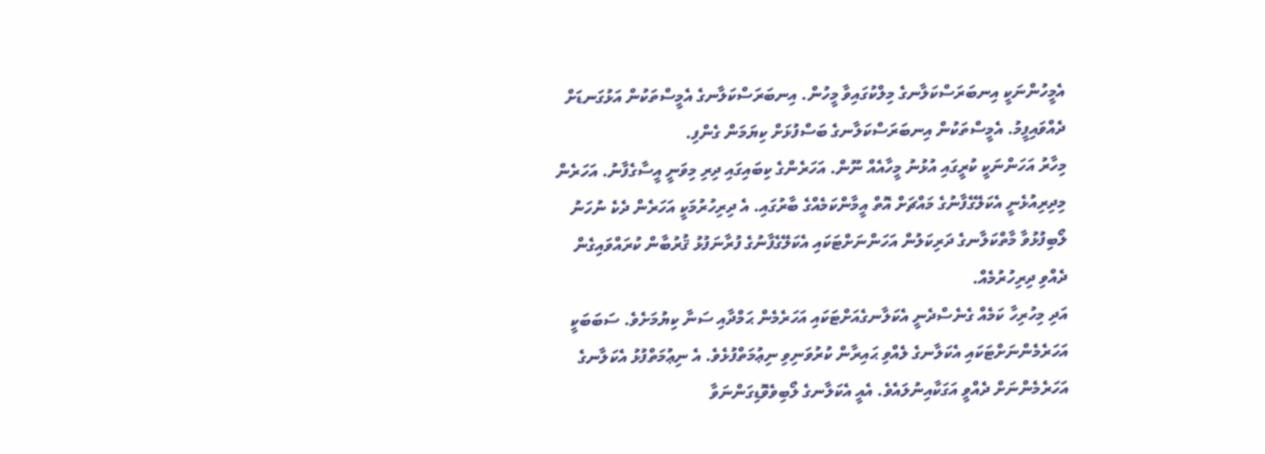އެމީހުންނަކީ އިނބަރަސްކަލާނގެ މިލްކުގައިވާ މީހުން. އިނބަރަސްކަލާނގެ އެމީސްތަކުން އަޅުގަނޑަށް ދެއްވައިފީމު. އެމީސްތަކުން އިނބަރަސްކަލާނގެ ބަސްފުޅަށް ކިޔަމަން ގެންފި.
މިހާރު އަހަންނަކީ ކުރީގައި އުޅުނު މީހާއެއް ނޫން. އަހަރެންގެ ކިބައިގައި ދިރި މިވަނީ އީސާގެފާނު. އަހަރެން މިދިރިއުޅެނީ އެކަލޭގެފާނުގެ މައްޗަށް އޮތް އީމާންކަމެއްގެ ބާރުގައި. އެ ދިރިހުރުމަކީ އަހަރެން ދެކެ ނުހަނު ލޯބިފުޅުވާ މާތްކަލާނގެ ދަރިކަލުން އަހަންނަށްޓަކައި އެކަލޭގެފާނުގެ ފުރާނަފުޅު ޤުރުބާން ކުރައްވައިގެން ދެއްވި ދިރިހުރުމެއް.
އަދި މިހުރިހާ ކަމެއް ގެނެސްދެނީ އެކަލާނގެއަށްޓަކައި އަހަރެމެން ޙަމްދާއި ސަނާ ކިޔުމަށެވެ. ސަބަބަކީ އަހަރެމެންނަށްޓަކައި އެކަލާނގެ ލެއްވި ޙައިރާން ކުރުވަނިވި ނިޢުމަތްފުޅެވެ. އެ ނިޢުމަތްފުޅު އެކަލާނގެ އަހަރެމެންނަށް ދެއްވީ އަގަކާއިނުލައެވެ. އެއީ އެކަލާނގެ ލޯބިވެވޮޑިގަންނަވާ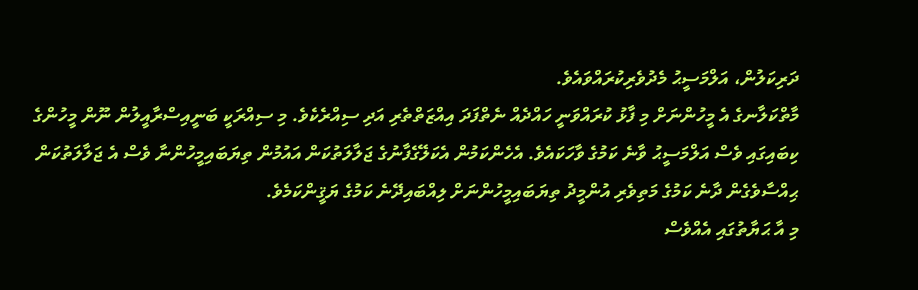ދަރިކަލުން، އަލްމަސީޙު މެދުވެރިކުރައްވައެވެ.
މާތްކަލާނގެ އެ މީހުންނަށް މި ފާޅު ކުރައްވަނީ ހައްދެއް ނެތްފަދަ އިއްޒަތްތެރި އަދި ސިއްރެކެވެ. މި ސިއްރަކީ ބަނީއިސްރާއީލުން ނޫން މީހުންގެ ކިބައިގައި ވެސް އަލްމަސީޙު ވާނެ ކަމުގެ ވާހަކައެވެ. އެހެންކަމުން އެކަލޭގެފާނުގެ ޖަލާލަތުކަން އައުމުން ތިޔަބައިމީހުންނާ ވެސް އެ ޖަލާލަތުކަން ޙިއްސާވެގެން ދާނެ ކަމުގެ މަތިވެރި އުންމީދު ތިޔަބައިމީހުންނަށް ލިއްބައިދޭނެ ކަމުގެ ޔަޤީންކަމެވެ.
މި އާ ޙަޔާތުގައި އެއްވެސް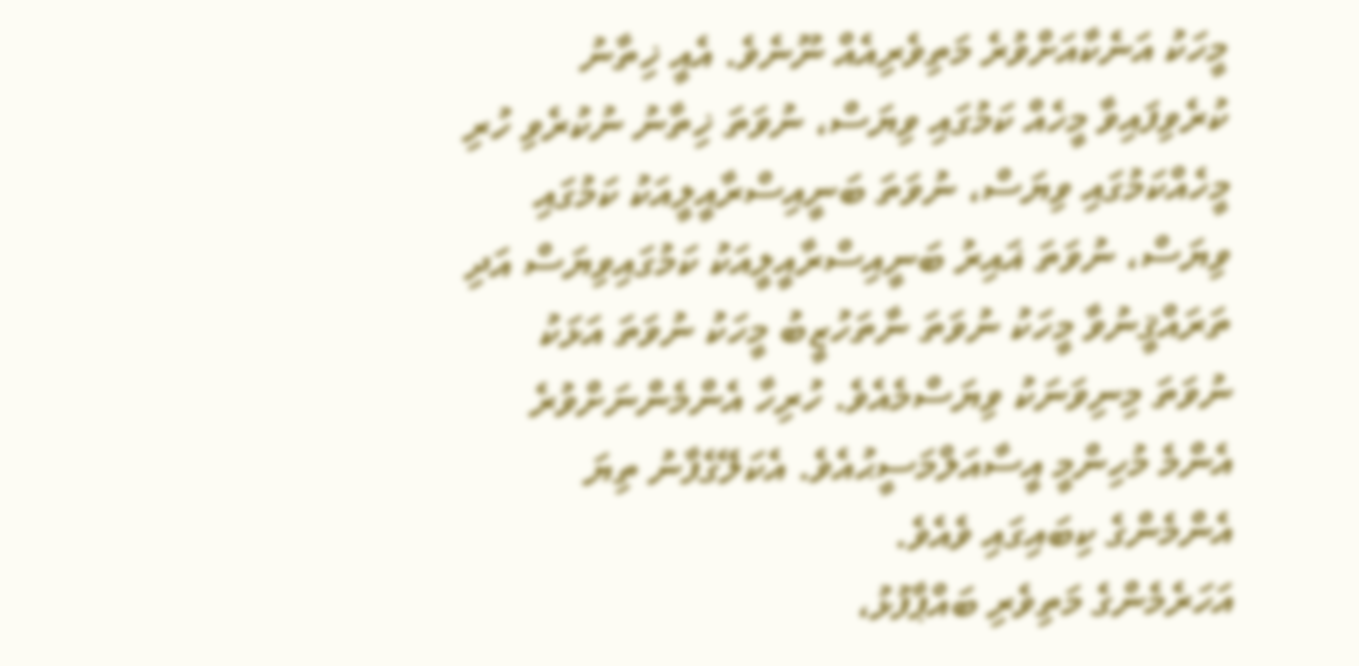މީހަކު އަނެކާއަށްވުރެ މަތިވެރިއެއް ނޫނެވެ. އެއީ ޚިތާނު ކުރެވިފައިވާ މީހެއް ކަމުގައި ވިޔަސް، ނުވަތަ ޚިތާނު ނުކުރެވި ހުރި މީހެއްކަމުގައި ވިޔަސް، ނުވަތަ ބަނީއިސްރާއީލީއަކު ކަމުގައި ވިޔަސް، ނުވަތަ ޣައިރު ބަނީއިސްރާއީލީއަކު ކަމުގައިވިޔަސް އަދި ތަރައްޤީނުވާ މީހަކު ނުވަތަ ނާތަހުޒީބު މީހަކު ނުވަތަ އަޅަކު ނުވަތަ މިނިވަނަކު ވިޔަސްމެއެވެ. ހުރިހާ އެންމެންނަށްވުރެ އެންމެ މުހިންމީ އީސާއަލްމަސީޙުއެވެ. އެކަލޭގެފާނު ތިޔަ އެންމެންގެ ކިބައިގައި ވެއެވެ.
އަހަރެމެންގެ މަތިވެރި ބައްޕާފުޅު،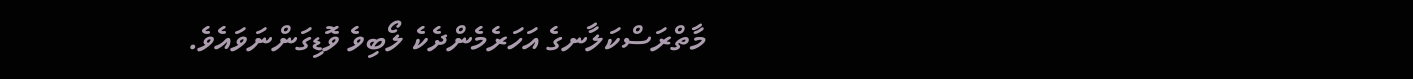މާތްރަސްކަލާނގެ އަހަރެމެންދެކެ ލޯބިވެ ވޮޑިގަންނަވައެވެ.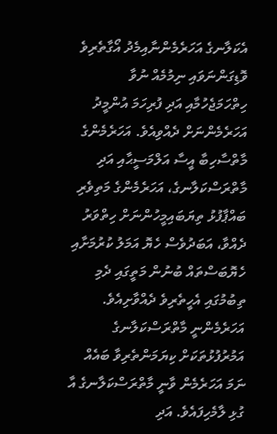އެކަލާނގެ އަހަރެމެންނާއިމެދު އޯގާތެރިވެ ވޮޑިގަންނަވައި ނިމުމެއް ނުވާ ހިތްހަމަޖެހުމާއި އަދި ފުރިހަމަ އުންމީދު އަހަރެމެންނަށް ދެއްވިއެވެ. އަހަރެމެންގެ މާތްސާހިބާ އީސާ އަލްމަސީޙާއި އަދި މާތްރަސްކަލާނގެ، އަހަރެމެންގެ މަތިވެރި ބައްޕާފުޅު ތިޔަބައިމީހުންނަށް ހިތްވަރު ދެއްވާ، އަބަދުވެސް ހެޔޮ އަމަލު ކުރުމަށާއި ހެޔޮބަސްތައް ބުނުން މަތީގައި ދެމި ތިބުމުގައި އެހީތެރިވެ ދެއްވާށިއެވެ.
އަހަރެމެންނީ މާތްރަސްކަލާނގެ އަމުރުފުޅުތަކަށް ކިޔަމަންތެރިވާ ބައެއް ނަމަ އަހަރެމެން ވާނީ މާތްރަސްކަލާނގެ އާ ގުޅި ލާމެހިފައެވެ. އަދި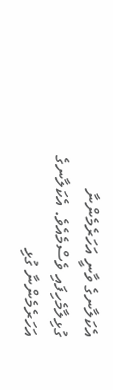އެކަލާނގެ ވާނީ އަހަރެމެންނާ ގުޅިލާމެހިފައި ވެސްމެއެވެ. އެކަލާނގެ އަހަރެމެންނާ ގުޅި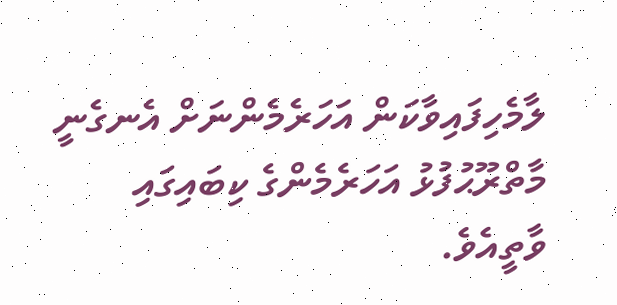ލާމެހިފައިވާކަން އަހަރެމެންނަށް އެނގެނީ މާތްރޫޙުފުޅު އަހަރެމެންގެ ކިބައިގައި ވާތީއެވެ.